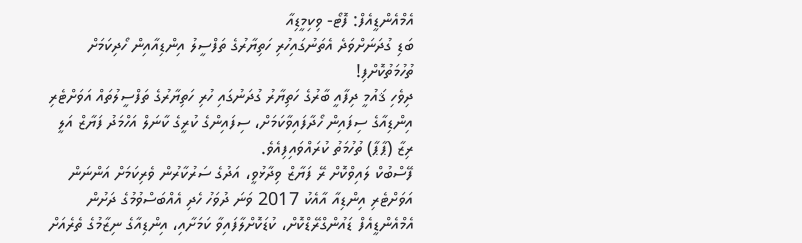އެމްއެންޑީއެފް: ފޮޓޯ- ވިކިމީޑިއާ
ބަޑި ގުދަނަށްވަދެ އެތަނުގައިހުރި ހަތިޔާރުގެ ތަފްސީލު އިންޑިއާއިން ހޯދިކަމަށް ތުހުމަތުކޮށްފި!
ދިވެހި ޤައުމީ ދިފާއީ ބާރުގެ ހަތިޔާރު ގުދަނުގައި ހުރި ހަތިޔާރުގެ ތަފްސީލުތައް އަވަށްޓެރި އިންޑިއާގެ ސިފައިން ހޯދާފައިވާކަމަށް، ސިފައިންގެ ކުރީގެ ކާނަލް އަހްމަދު ފަޔާޒް އަލީ ރިޒާ (ޕާޕާ) ތުހުމަތު ކުރައްވައިފިއެވެ.
ފޭސްބުކް ލައިވްކޮށް ރޭ ފަޔާޒް ވިދާޅުވީ، އަދުގެ ސަރުކާރުން ވެރިކަމަށް އަންނަން އަވަށްޓެރި އިންޑިއާ އާއެކު 2017 ވަނަ ދުވަހު ހެދި އެއްބަސްވުމުގެ ދަށުން އެމްއެންޑީއެފް ޑައުންގްރޭޑްކޮށް، ކުޑަކޮށްލާފައިވާ ކަމަށާއި، އިންޑިއާގެ ނިޒާމުގެ ތެރެއަށް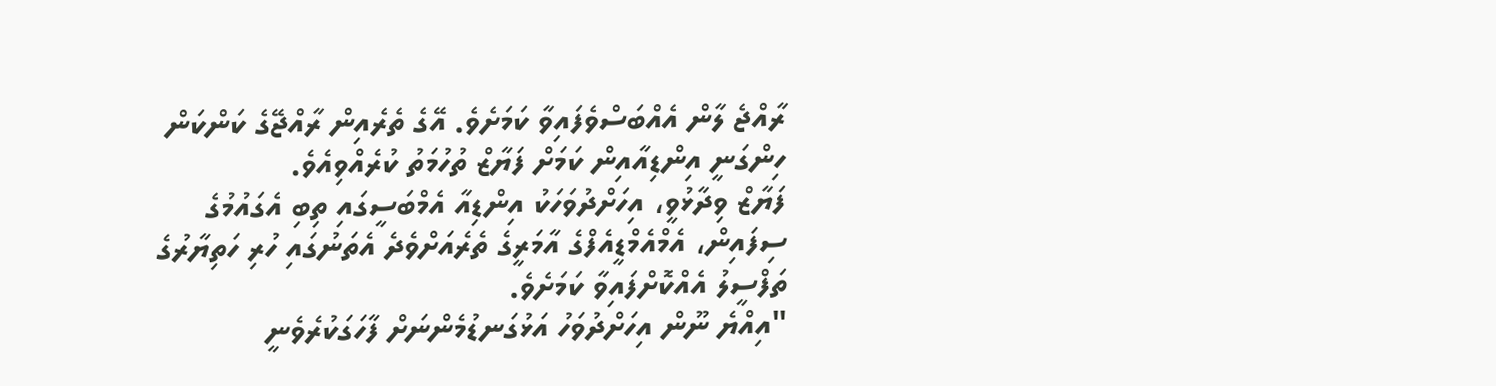ރާއްޖެ ލާން އެއްބަސްވެފައިވާ ކަމަށެވެ. އޭގެ ތެރެއިން ރާއްޖޭގެ ކަންކަން ހިންގަނީ އިންޑިއާއިން ކަމަށް ފަޔާޒް ތުހުމަތު ކުރެއްވިއެވެ.
ފަޔާޒް ވިދާޅުވީ، އިހަށްދުވަހަކު އިންޑިއާ އެމްބަސީގައި ތިބި އެގައުމުގެ ސިފައިން، އެމްއެމްޑީއެފްގެ އާމަރީގެ ތެރެއަށްވެދެ އެތަނުގައި ހުރި ހަތިޔާރުގެ ތަފްސީލު އެއްކޮށްފައިވާ ކަމަށެވެ.
"އިއްޔެ ނޫން އިހަށްދުވަހު އަޅުގަނޑުމެންނަށް ފާހަގަކުރެވެނީ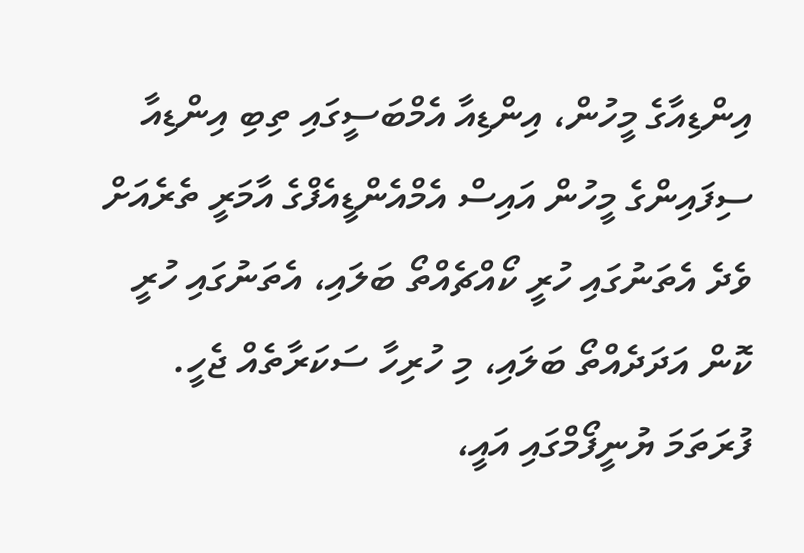އިންޑިއާގެ މީހުން، އިންޑިއާ އެމްބަސީގައި ތިބި އިންޑިއާ ސިފައިންގެ މީހުން އައިސް އެމްއެންޑީއެފްގެ އާމަރީ ތެރެއަށް ވެދެ އެތަނުގައި ހުރީ ކޯއްޗެއްތޯ ބަލައި، އެތަނުގައި ހުރީ ކޮން އަދަދެއްތޯ ބަލައި، މި ހުރިހާ ސަކަރާތެއް ޖެހީ. ފުރަތަމަ ޔުނީފޯމްގައި އައީ،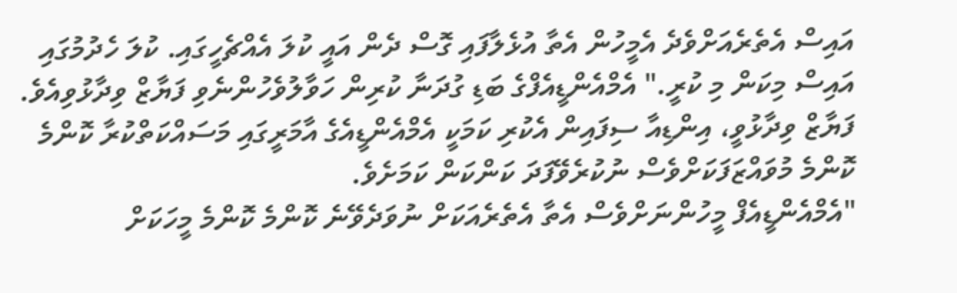އައިސް އެތެރެއަށްވެދެ އެމީހުން އެތާ އުޅެލާފައި ގޮސް ދެން އައީ ކުލަ އެއްޗެހީގައި. ކުލަ ހެދުމުގައި އައިސް މިކަން މި ކުރީ." އެމްއެންޑީއެފްގެ ބަޑި ގުދަނާ ކުރިން ހަވާލުވެހުންނެވި ފަޔާޒް ވިދާޅުވިއެވެ.
ފަޔާޒް ވިދާޅުވީ، އިންޑިއާ ސިފައިން އެކުރި ކަމަކީ އެމްއެންޑީއެގެ އާމަރީގައި މަސައްކަތްކުރާ ކޮންމެ ކޮންމެ މުވައްޒަފަކަށްވެސް ނުކުރެވޭފަދަ ކަންކަން ކަމަށެވެ.
"އެމްއެންޑީއެފް މީހުންނަށްވެސް އެތާ އެތެރެއަކަށް ނުވަދެވޭނެ ކޮންމެ ކޮންމެ މީހަކަށް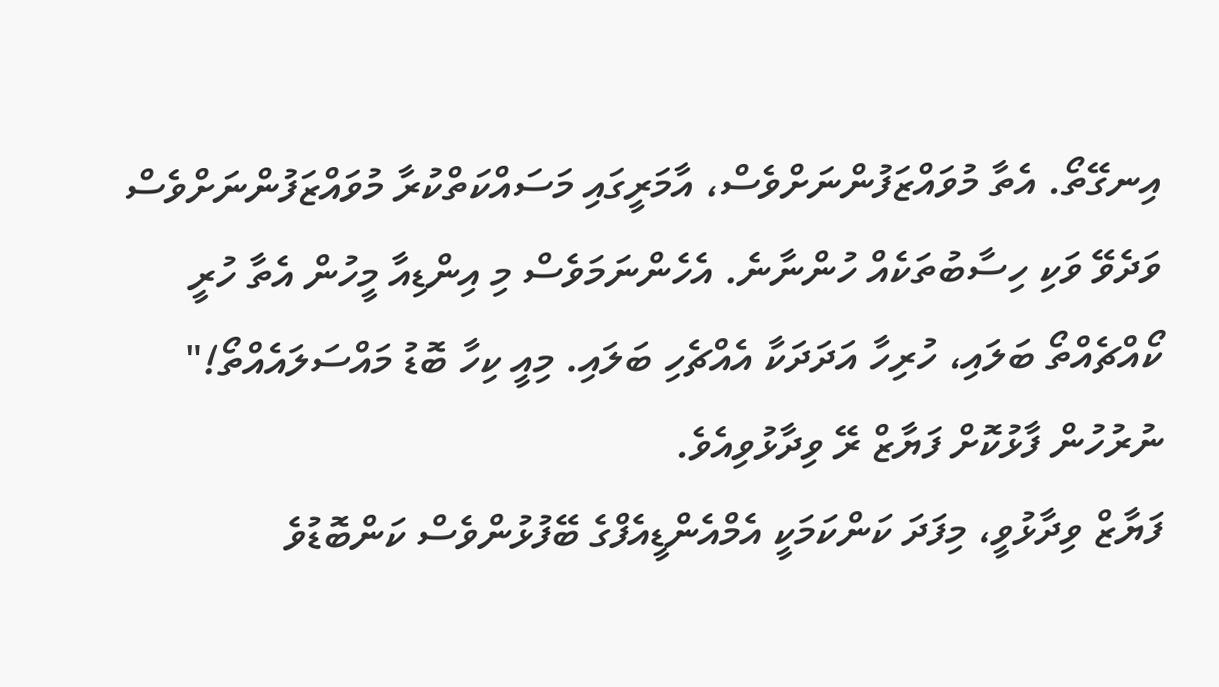އިނގޭތޯ. އެތާ މުވައްޒަފުންނަށްވެސް، އާމަރީގައި މަސައްކަތްކުރާ މުވައްޒަފުންނަށްވެސް ވަދެވޭ ވަކި ހިސާބުތަކެއް ހުންނާނެ. އެހެންނަމަވެސް މި އިންޑިއާ މީހުން އެތާ ހުރީ ކޯއްޗެއްތޯ ބަލައި، ހުރިހާ އަދަދަކާ އެއްޗެހި ބަލައި. މިއީ ކިހާ ބޮޑު މައްސަލައެއްތޯ!" ނުރުހުން ފާޅުކޮށް ފަޔާޒް ރޭ ވިދާޅުވިއެވެ.
ފަޔާޒް ވިދާޅުވީ، މިފަދަ ކަންކަމަކީ އެމްއެންޑީއެފްގެ ބޭފުޅުންވެސް ކަންބޮޑުވެ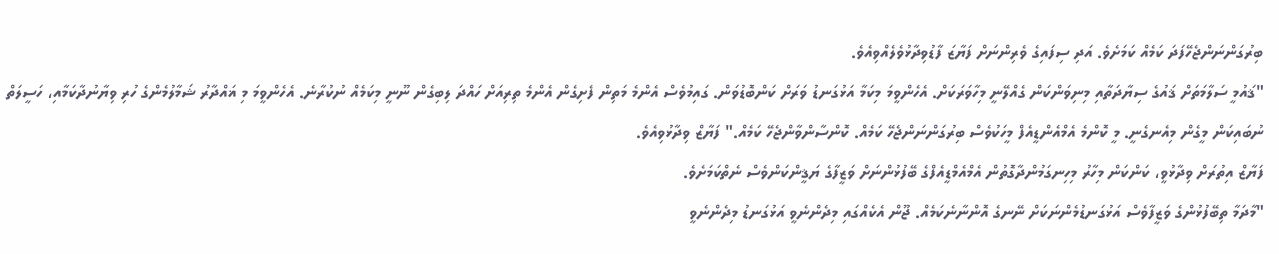ބިރުގަންނަންޖެހޭފަދަ ކަމެއް ކަމަށެވެ. އަދި ސިފައިގެ ވެރިންނަށް ފަޔާޒަ ފާޑުވިދާޅުވެލެއްވިއެވެ.
"ޤައުމީ ސަލާމަތަށް ޤައުގެ ސިޔާދަތާއި މިނިވަންކަން ގެއްލޭނީ މިހާވަރަކަށް. އެހެންވީމަ މިކަމާ އަޅުގަނޑު ވަރަށް ކަންބޮޑުވަން. ގައިމުވެސް އެންމެ މަތިން ފެށިގެން އެންމެ ތިރިއަށް ހައްދަ ލިބިގެން ނޫނީ މިކަމެއް ނުކުރާނެ. އެހެންވީމަ މި ޣައްދާރު ޝަމާލުމެންގެ ހުރި ވިޔާނުދާކަމާއި، ހަސީލަތް ނުބައިކަން މީގެން މިއެނގެނީ. މީ ކޮންމެ އެމްއެންޑީއެފް މީހަކުވެސް ބިރުގަންނަންޖެހޭ ކަމެއް. ކޮންސާންވާންޖެހޭ ކަމެއް." ފަޔާޒް ވިދާޅުވިއެވެ.
ފަޔާޒް އިތުރަށް ވިދާޅުވީ، ކަންކަން މިހާރު މިހިނގަމުންދާގޮތުން އެމްއެމްޑީއެފްގެ ބޭފުޅުންނަށް ވަޒީފާގެ ޔަޤީންކަންވެސް ނެތްކަމަށެވެ.
"މާދަމާ ތިބޭފުޅުންގެ ވަޒީފާވެސް އަޅުގަނޑުމެންނަކަށް ނޭނގެ އޮންނާނެކަމެއް. ޖޫން އެކެއްގައި މިދެންނެވީ އަޅުގަނޑު މިދެންނެވީ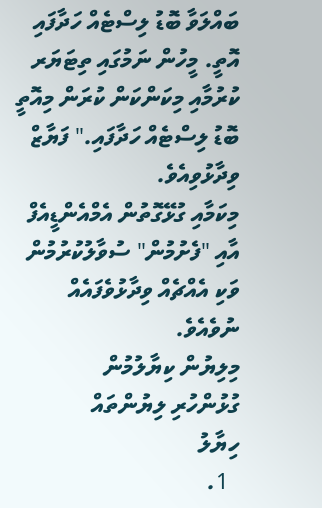ބައްލަވާ ބޮޑު ލިސްޓެއް ހަދާފައި އޮތީ. މީހުން ނަމުގައި ތިޓަޔަރ ކުރުމާއި މިކަންކަން ކުރަން މިއޮތީ ބޮޑު ލިސްޓެއް ހަދާފައި." ފަޔާޒް ވިދާޅުވިއެވެ.
މިކަމާއި ގުޅޭގޮތުން އެމްއެންޑީއެފް އާއި "ފެށުމުން" ސުވާލުކުރުމުން ވަކި އެއްޗެއް ވިދާޅުވެފައެއް ނުވެއެވެ.
މިލިޔުން ކިޔާލުމުން
ގުޅުންހުރި ލިޔުންތައް
ހިޔާލު
  1.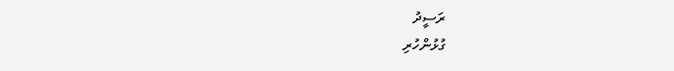ރަސީދު
ގުޅުންހުރި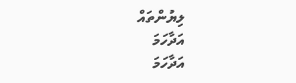ލިޔުންތައް
އަދާހަމަ
އަދާހަމަ